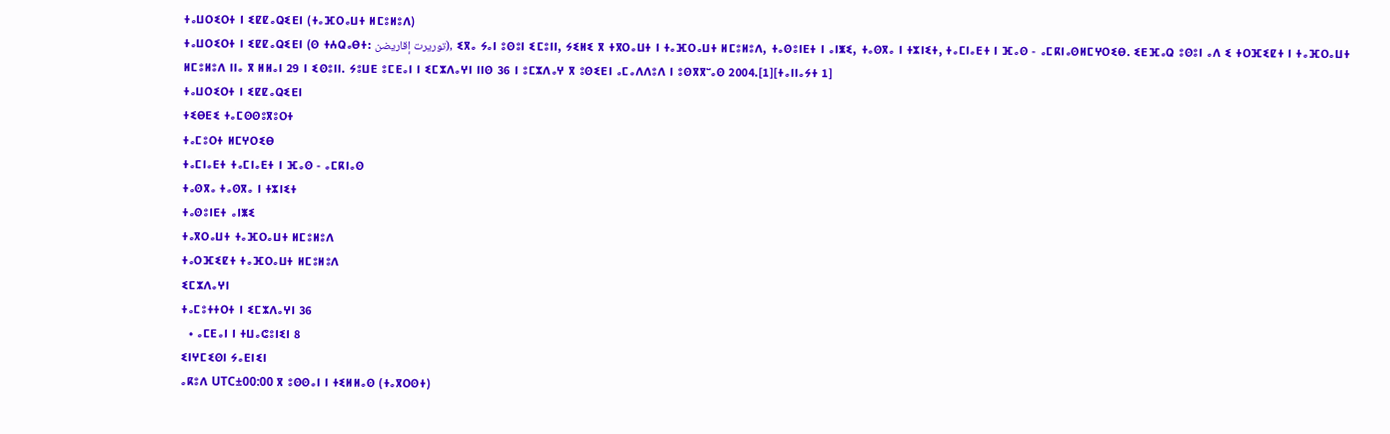ⵜⴰⵡⵔⵉⵔⵜ ⵏ ⵉⵇⵇⴰⵕⵉⴹⵏ (ⵜⴰⴼⵔⴰⵡⵜ ⵍⵎⵓⵍⵓⴷ)
ⵜⴰⵡⵔⵉⵔⵜ ⵏ ⵉⵇⵇⴰⵕⵉⴹⵏ (ⵙ ⵜⵄⵕⴰⴱⵜ: توريرت إقاريضن), ⵉⴳⴰ ⵢⴰⵏ ⵓⵙⵓⵏ ⵉⵎⵓⵏⵏ, ⵢⵉⵍⵉ ⴳ ⵜⴳⵔⴰⵡⵜ ⵏ ⵜⴰⴼⵔⴰⵡⵜ ⵍⵎⵓⵍⵓⴷ, ⵜⴰⵙⵓⵏⴹⵜ ⵏ ⴰⵏⵥⵉ, ⵜⴰⵙⴳⴰ ⵏ ⵜⵣⵏⵉⵜ, ⵜⴰⵎⵏⴰⴹⵜ ⵏ ⴼⴰⵙ - ⴰⵎⴽⵏⴰⵙⵍⵎⵖⵔⵉⴱ. ⵉⴹⴼⴰⵕ ⵓⵙⵓⵏ ⴰⴷ ⵉ ⵜⵔⴼⵉⵇⵜ ⵏ ⵜⴰⴼⵔⴰⵡⵜ ⵍⵎⵓⵍⵓⴷ ⵏⵏⴰ ⴳ ⵍⵍⴰⵏ 29 ⵏ ⵉⵙⵓⵏⵏ. ⵢⵓⵡⴹ ⵓⵎⴹⴰⵏ ⵏ ⵉⵎⵣⴷⴰⵖⵏ ⵏⵏⵙ 36 ⵏ ⵓⵎⵣⴷⴰⵖ ⴳ ⵓⵙⵉⴹⵏ ⴰⵎⴰⴷⴷⵓⴷ ⵏ ⵓⵙⴳⴳⵯⴰⵙ 2004.[1][ⵜⴰⵏⵏⴰⵢⵜ 1]
ⵜⴰⵡⵔⵉⵔⵜ ⵏ ⵉⵇⵇⴰⵕⵉⴹⵏ
ⵜⵉⴱⴹⵉ ⵜⴰⵎⵙⵙⵓⴳⵓⵔⵜ
ⵜⴰⵎⵓⵔⵜ ⵍⵎⵖⵔⵉⴱ
ⵜⴰⵎⵏⴰⴹⵜ ⵜⴰⵎⵏⴰⴹⵜ ⵏ ⴼⴰⵙ - ⴰⵎⴽⵏⴰⵙ
ⵜⴰⵙⴳⴰ ⵜⴰⵙⴳⴰ ⵏ ⵜⵣⵏⵉⵜ
ⵜⴰⵙⵓⵏⴹⵜ ⴰⵏⵥⵉ
ⵜⴰⴳⵔⴰⵡⵜ ⵜⴰⴼⵔⴰⵡⵜ ⵍⵎⵓⵍⵓⴷ
ⵜⴰⵔⴼⵉⵇⵜ ⵜⴰⴼⵔⴰⵡⵜ ⵍⵎⵓⵍⵓⴷ
ⵉⵎⵣⴷⴰⵖⵏ
ⵜⴰⵎⵓⵜⵜⵔⵜ ⵏ ⵉⵎⵣⴷⴰⵖⵏ 36
  • ⴰⵎⴹⴰⵏ ⵏ ⵜⵡⴰⵛⵓⵏⵉⵏ 8
ⵉⵏⵖⵎⵉⵙⵏ ⵢⴰⴹⵏⵉⵏ
ⴰⴽⵓⴷ UTC±00:00 ⴳ ⵓⵙⵙⴰⵏ ⵏ ⵜⵉⵍⵍⴰⵙ (ⵜⴰⴳⵔⵙⵜ)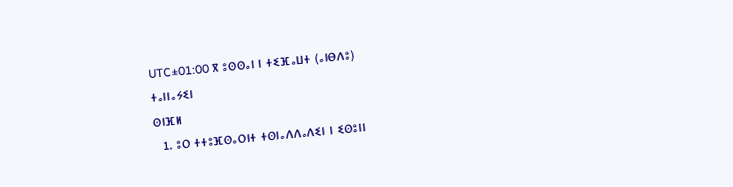UTC±01:00 ⴳ ⵓⵙⵙⴰⵏ ⵏ ⵜⵉⴼⴰⵡⵜ (ⴰⵏⴱⴷⵓ)
ⵜⴰⵏⵏⴰⵢⵉⵏ
ⵙⵏⴼⵍ
  1. ⵓⵔ ⵜⵜⵓⴼⵙⴰⵔⵏⵜ ⵜⵙⵏⴰⴷⴷⴰⴷⵉⵏ ⵏ ⵉⵙⵓⵏⵏ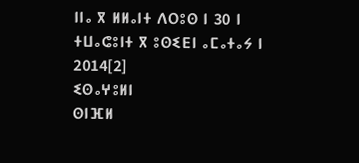ⵏⵏⴰ ⴳ ⵍⵍⴰⵏⵜ ⴷⵔⵓⵙ ⵏ 30 ⵏ ⵜⵡⴰⵛⵓⵏⵜ ⴳ ⵓⵙⵉⴹⵏ ⴰⵎⴰⵜⴰⵢ ⵏ 2014[2]
ⵉⵙⴰⵖⵓⵍⵏ
ⵙⵏⴼⵍ